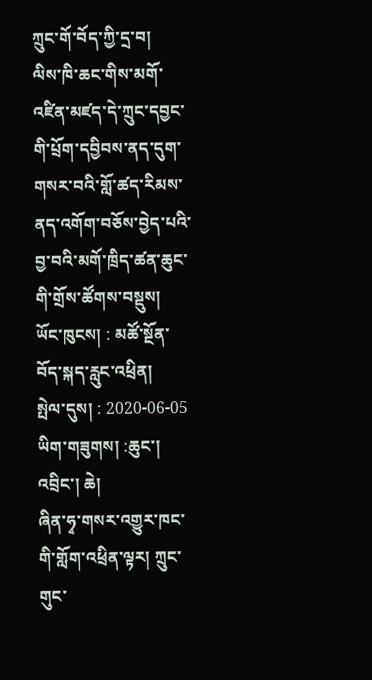ཀྲུང་གོ་བོད་ཀྱི་དྲ་བ།
ལིས་ཁི་ཆང་གིས་མགོ་འཛིན་མཛད་དེ་ཀྲུང་དབྱང་གི་པྲོག་དབྱིབས་ནད་དུག་གསར་བའི་གློ་ཚད་རིམས་ནད་འགོག་བཅོས་བྱེད་པའི་བྱ་བའི་མགོ་ཁྲིད་ཚན་ཆུང་གི་གྲོས་ཚོགས་བསྡུས།
ཡོང་ཁུངས། : མཚོ་སྔོན་བོད་སྐད་རླུང་འཕྲིན།     སྤེལ་དུས། : 2020-06-05
ཡིག་གཟུགས། :ཆུང་། འབྲིང་། ཆེ།
ཞིན་ཧྭ་གསར་འགྱུར་ཁང་གི་གློག་འཕྲིན་ལྟར། ཀྲུང་གུང་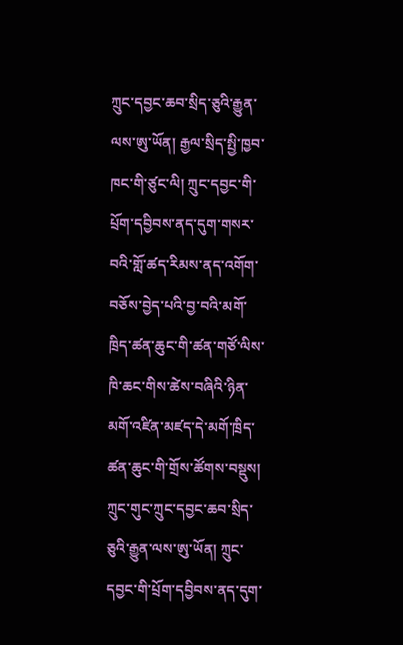ཀྲུང་དབྱང་ཆབ་སྲིད་ཅུའི་རྒྱུན་ལས་ཨུ་ཡོན། རྒྱལ་སྲིད་སྤྱི་ཁྱབ་ཁང་གི་ཙུང་ལི། ཀྲུང་དབྱང་གི་པྲོག་དབྱིབས་ནད་དུག་གསར་བའི་གློ་ཚད་རིམས་ནད་འགོག་བཅོས་བྱེད་པའི་བྱ་བའི་མགོ་ཁྲིད་ཚན་ཆུང་གི་ཚན་གཙོ་ལིས་ཁི་ཆང་གིས་ཚེས་བཞིའི་ཉིན་མགོ་འཛིན་མཛད་དེ་མགོ་ཁྲིད་ཚན་ཆུང་གི་གྲོས་ཚོགས་བསྡུས།
ཀྲུང་གུང་ཀྲུང་དབྱང་ཆབ་སྲིད་ཅུའི་རྒྱུན་ལས་ཨུ་ཡོན། ཀྲུང་དབྱང་གི་པྲོག་དབྱིབས་ནད་དུག་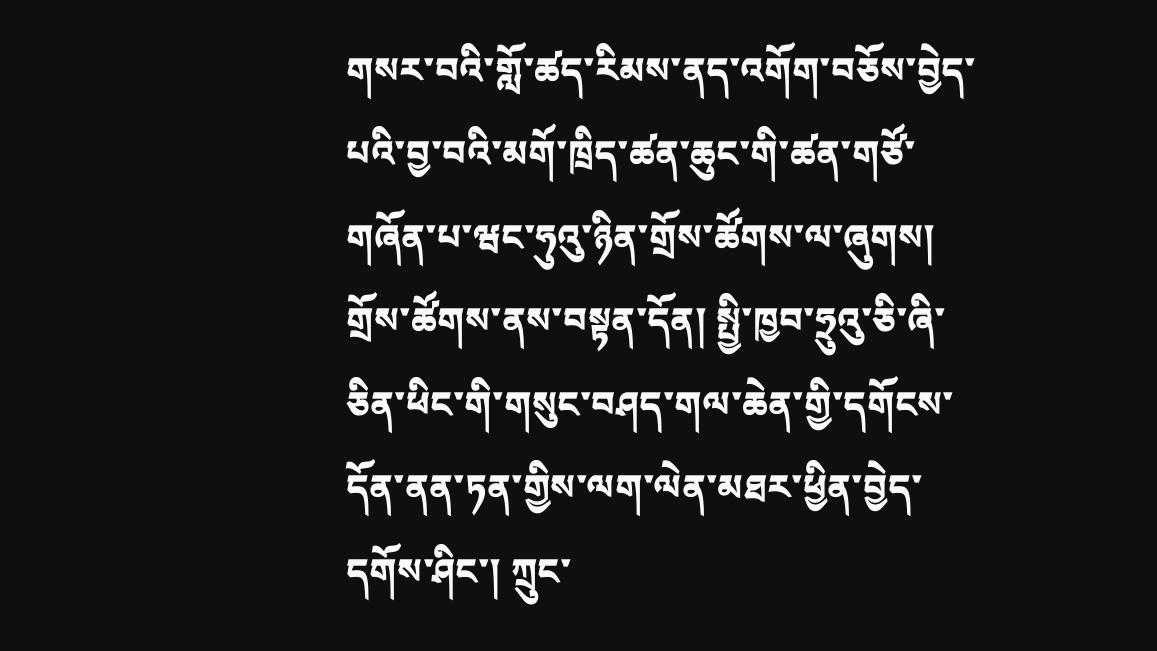གསར་བའི་གློ་ཚད་རིམས་ནད་འགོག་བཅོས་བྱེད་པའི་བྱ་བའི་མགོ་ཁྲིད་ཚན་ཆུང་གི་ཚན་གཙོ་གཞོན་པ་ཝང་ཧུའུ་ཉིན་གྲོས་ཚོགས་ལ་ཞུགས།
གྲོས་ཚོགས་ནས་བསྟན་དོན། སྤྱི་ཁྱབ་ཧྲུའུ་ཅི་ཞི་ཅིན་ཕིང་གི་གསུང་བཤད་གལ་ཆེན་གྱི་དགོངས་དོན་ནན་ཏན་གྱིས་ལག་ལེན་མཐར་ཕྱིན་བྱེད་དགོས་ཤིང་། ཀྲུང་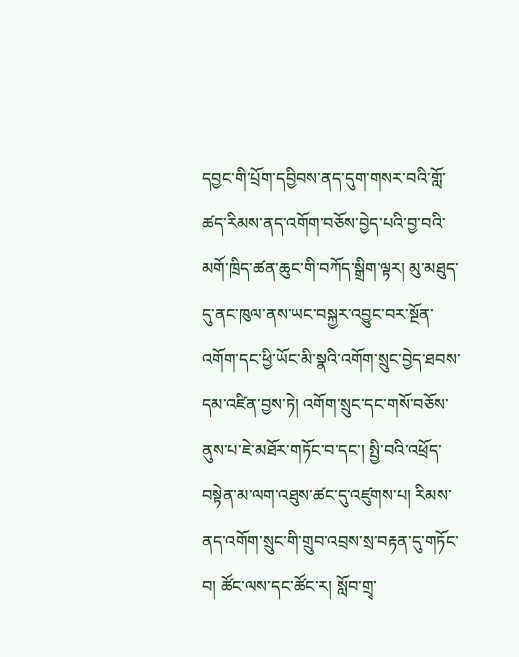དབྱང་གི་པྲོག་དབྱིབས་ནད་དུག་གསར་བའི་གློ་ཚད་རིམས་ནད་འགོག་བཅོས་བྱེད་པའི་བྱ་བའི་མགོ་ཁྲིད་ཚན་ཆུང་གི་བཀོད་སྒྲིག་ལྟར། མུ་མཐུད་དུ་ནང་ཁུལ་ནས་ཡང་བསྐྱར་འབྱུང་བར་སྔོན་འགོག་དང་ཕྱི་ཡོང་མི་སྣའི་འགོག་སྲུང་བྱེད་ཐབས་དམ་འཛིན་བྱས་ཏེ། འགོག་སྲུང་དང་གསོ་བཅོས་ནུས་པ་ཇེ་མཐོར་གཏོང་བ་དང་། སྤྱི་བའི་འཕྲོད་བསྟེན་མ་ལག་འཐུས་ཚང་དུ་འཛུགས་པ། རིམས་ནད་འགོག་སྲུང་གི་གྲུབ་འབྲས་སྲ་བརྟན་དུ་གཏོང་བ། ཚོང་ལས་དང་ཚོང་ར། སློབ་གྲྭ་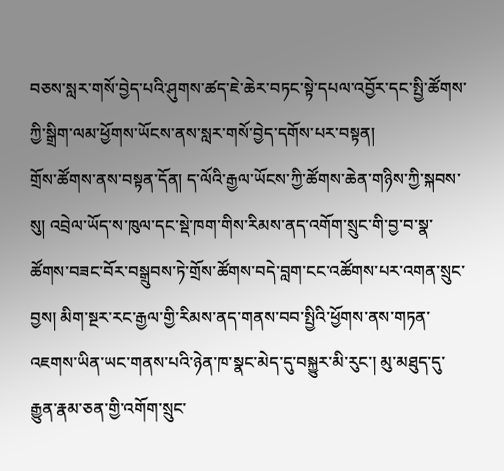བཅས་སླར་གསོ་བྱེད་པའི་ཤུགས་ཚད་ཇེ་ཆེར་བཏང་སྟེ་དཔལ་འབྱོར་དང་སྤྱི་ཚོགས་ཀྱི་སྒྲིག་ལམ་ཕྱོགས་ཡོངས་ནས་སླར་གསོ་བྱེད་དགོས་པར་བསྟན།
གྲོས་ཚོགས་ནས་བསྟན་དོན། ད་ལོའི་རྒྱལ་ཡོངས་ཀྱི་ཚོགས་ཆེན་གཉིས་ཀྱི་སྐབས་སུ། འབྲེལ་ཡོད་ས་ཁུལ་དང་སྡེ་ཁག་གིས་རིམས་ནད་འགོག་སྲུང་གི་བྱ་བ་སྣ་ཚོགས་བཟང་བོར་བསྒྲུབས་ཏེ་གྲོས་ཚོགས་བདེ་བླག་ངང་འཚོགས་པར་འགན་སྲུང་བྱས། མིག་སྔར་རང་རྒྱལ་གྱི་རིམས་ནད་གནས་བབ་སྤྱིའི་ཕྱོགས་ནས་གཏན་འཇགས་ཡིན་ཡང་གནས་པའི་ཉེན་ཁ་སྣང་མེད་དུ་བསྐྱུར་མི་རུང་། མུ་མཐུད་དུ་རྒྱུན་རྣམ་ཅན་གྱི་འགོག་སྲུང་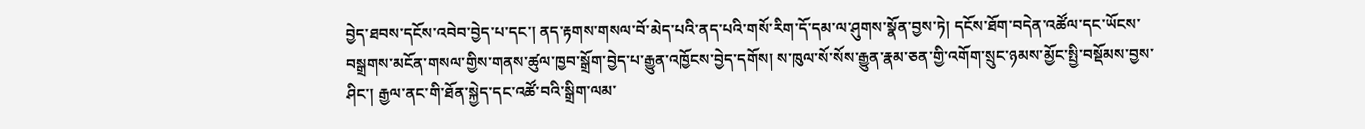བྱེད་ཐབས་དངོས་འབེབ་བྱེད་པ་དང་། ནད་རྟགས་གསལ་བོ་མེད་པའི་ནད་པའི་གསོ་རིག་དོ་དམ་ལ་ཤུགས་སྣོན་བྱས་ཏེ། དངོས་ཐོག་བདེན་འཚོལ་དང་ཡོངས་བསྒྲགས་མངོན་གསལ་གྱིས་གནས་ཚུལ་ཁྱབ་སྒྲོག་བྱེད་པ་རྒྱུན་འཁྱོངས་བྱེད་དགོས། ས་ཁུལ་སོ་སོས་རྒྱུན་རྣམ་ཅན་གྱི་འགོག་སྲུང་ཉམས་མྱོང་སྤྱི་བསྡོམས་བྱས་ཤིང་། རྒྱལ་ནང་གི་ཐོན་སྐྱེད་དང་འཚོ་བའི་སྒྲིག་ལམ་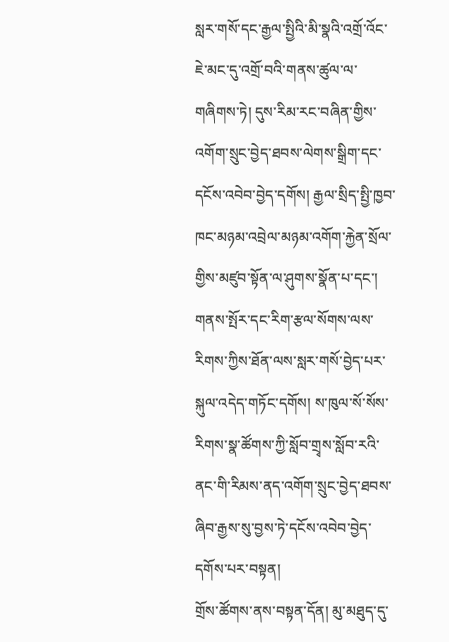སླར་གསོ་དང་རྒྱལ་སྤྱིའི་མི་སྣའི་འགྲོ་འོང་ཇེ་མང་དུ་འགྲོ་བའི་གནས་ཚུལ་ལ་གཞིགས་ཏེ། དུས་རིམ་རང་བཞིན་གྱིས་འགོག་སྲུང་བྱེད་ཐབས་ལེགས་སྒྲིག་དང་དངོས་འབེབ་བྱེད་དགོས། རྒྱལ་སྲིད་སྤྱི་ཁྱབ་ཁང་མཉམ་འབྲེལ་མཉམ་འགོག་རྐྱེན་སྲོལ་གྱིས་མཛུབ་སྟོན་ལ་ཤུགས་སྣོན་པ་དང་། གནས་སྤོར་དང་རིག་རྩལ་སོགས་ལས་རིགས་ཀྱིས་ཐོན་ལས་སླར་གསོ་བྱེད་པར་སྐུལ་འདེད་གཏོང་དགོས། ས་ཁུལ་སོ་སོས་རིགས་སྣ་ཚོགས་ཀྱི་སློབ་གྲྭས་སློབ་རའི་ནང་གི་རིམས་ནད་འགོག་སྲུང་བྱེད་ཐབས་ཞིབ་རྒྱས་སུ་བྱས་ཏེ་དངོས་འབེབ་བྱེད་དགོས་པར་བསྟན།
གྲོས་ཚོགས་ནས་བསྟན་དོན། མུ་མཐུད་དུ་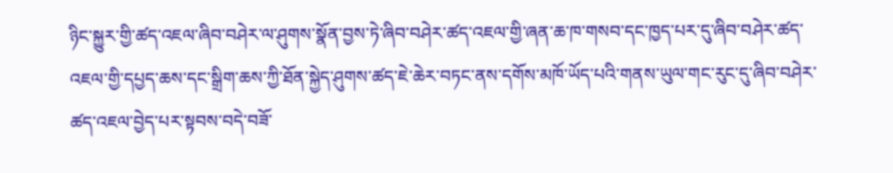ཉིང་སྐྱུར་གྱི་ཚད་འཇལ་ཞིབ་བཤེར་ལ་ཤུགས་སྣོན་བྱས་ཏེ་ཞིབ་བཤེར་ཚད་འཇལ་གྱི་ཞན་ཆ་ཁ་གསབ་དང་ཁྱད་པར་དུ་ཞིབ་བཤེར་ཚད་འཇལ་གྱི་དཔྱད་ཆས་དང་སྒྲིག་ཆས་ཀྱི་ཐོན་སྐྱེད་ཤུགས་ཚད་ཇེ་ཆེར་བཏང་ནས་དགོས་མཁོ་ཡོད་པའི་གནས་ཡུལ་གང་རུང་དུ་ཞིབ་བཤེར་ཚད་འཇལ་བྱེད་པར་སྟབས་བདེ་བཟོ་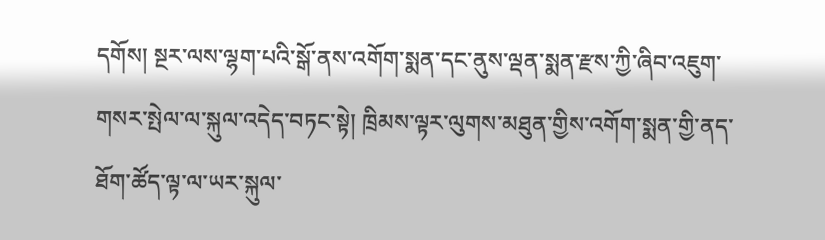དགོས། སྔར་ལས་ལྷག་པའི་སྒོ་ནས་འགོག་སྨན་དང་ནུས་ལྡན་སྨན་རྫས་ཀྱི་ཞིབ་འཇུག་གསར་སྤེལ་ལ་སྐུལ་འདེད་བཏང་སྟེ། ཁྲིམས་ལྟར་ལུགས་མཐུན་གྱིས་འགོག་སྨན་གྱི་ནད་ཐོག་ཚོད་ལྟ་ལ་ཡར་སྐུལ་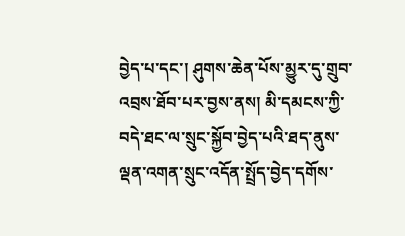བྱེད་པ་དང་། ཤུགས་ཆེན་པོས་མྱུར་དུ་གྲུབ་འབྲས་ཐོབ་པར་བྱས་ནས། མི་དམངས་ཀྱི་བདེ་ཐང་ལ་སྲུང་སྐྱོབ་བྱེད་པའི་ཐད་ནུས་ལྡན་འགན་སྲུང་འདོན་སྤྲོད་བྱེད་དགོས་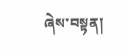ཞེས་བསྟན།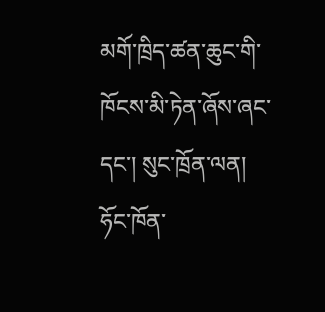མགོ་ཁྲིད་ཚན་ཆུང་གི་ཁོངས་མི་ཏེན་ཞོས་ཞང་དང་། སུང་ཁྲོན་ལན། ཧོང་ཁོན་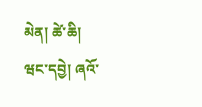མེན། ཚེ་ཆི། ཝང་དབྱེ། ཞའོ་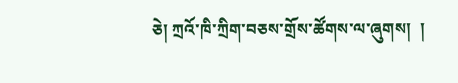ཅེ། ཀྲའོ་ཁི་ཀྲིག་བཅས་གྲོས་ཚོགས་ལ་ཞུགས།  །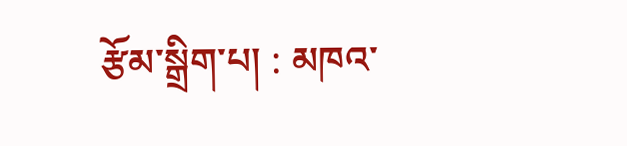རྩོམ་སྒྲིག་པ། : མཁའ་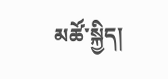མཚོ་སྐྱིད།